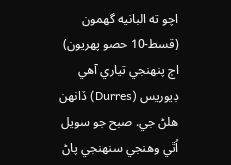اچو ته البانيه گهمون (قسط-10 حصو پهريون)
اڄ پنهنجي تياري آهي ڊيوريس (Durres) ڏانهن هلڻ جي. صبح جو سويل اُٿي وهنجي سنهنجي پاڻ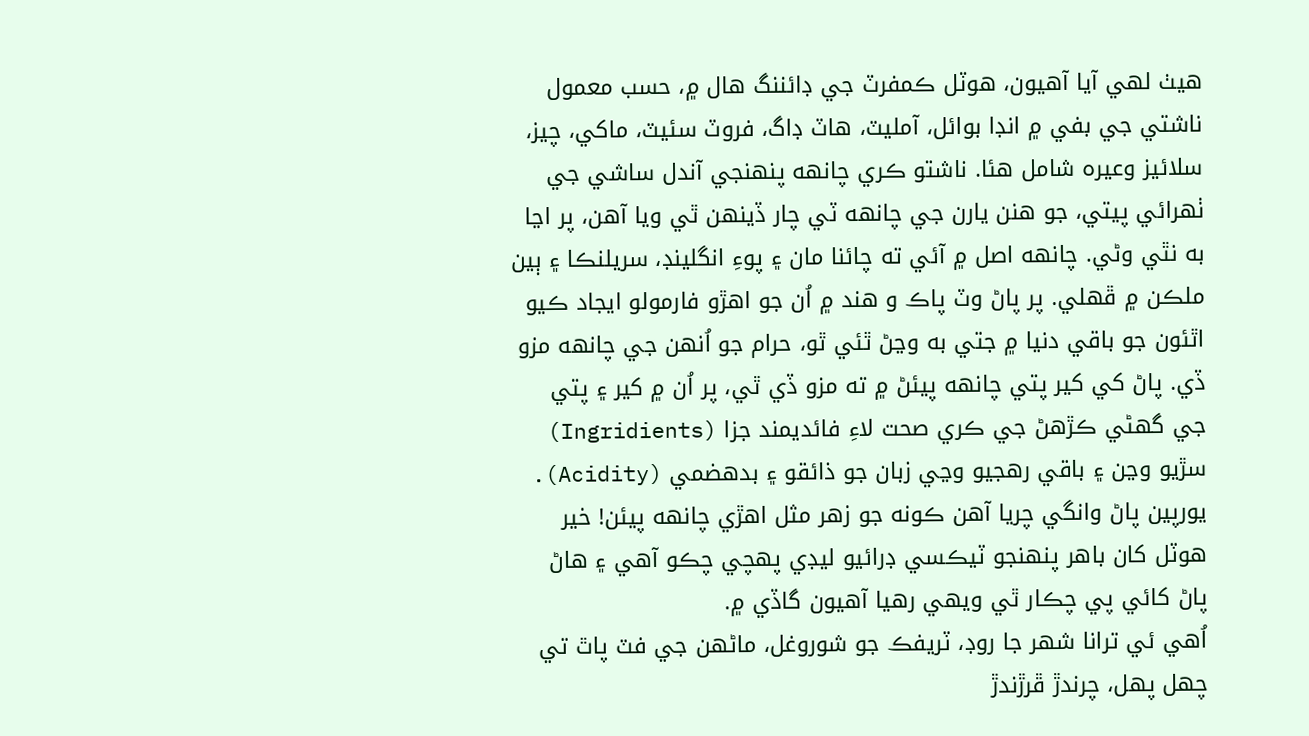هيٺ لهي آيا آهيون، هوٽل ڪمفرٽ جي ڊائننگ هال ۾، حسب معمول ناشتي جي بفي ۾ انڊا بوائل، آمليٽ، هاٽ ڊاگ، فروٽ سئيٽ، ماکي، چيز، سلائيز وعيره شامل هئا. ناشتو ڪري چانهه پنهنجي آندل ساشي جي ٺهرائي پيتي، جو هنن يارن جي چانهه ٽي چار ڏينهن ٿي ويا آهن، پر اڃا به نٿي وڻي. چانهه اصل ۾ آئي ته چائنا مان ۽ پوءِ انگلينڊ، سريلنڪا ۽ ٻين ملڪن ۾ ڦهلي. پر پاڻ وٽ پاڪ و هند ۾ اُن جو اهڙو فارمولو ايجاد ڪيو اٿئون جو باقي دنيا ۾ جتي به وڃڻ ٿئي ٿو، حرام جو اُنهن جي چانهه مزو ڏي. پاڻ کي کير پتي چانهه پيئڻ ۾ ته مزو ڏي ٿي، پر اُن ۾ کير ۽ پتي جي گهڻي ڪڙهڻ جي ڪري صحت لاءِ فائديمند جزا (Ingridients) سڙيو وڃن ۽ باقي رهجيو وڃي زبان جو ذائقو ۽ بدهضمي (Acidity). يورپين پاڻ وانگي چريا آهن ڪونه جو زھر مثل اهڙي چانهه پيئن! خير هوٽل کان باهر پنهنجو ٽيڪسي ڊرائيو ليڊي پهچي چڪو آهي ۽ هاڻ پاڻ کائي پي چڪار ٿي ويهي رهيا آهيون گاڏي ۾.
اُهي ئي ترانا شهر جا روڊ، ٽريفڪ جو شوروغل، ماڻهن جي فٽ پاٿ تي چهل پهل، چرندڙ ڦرڙندڙ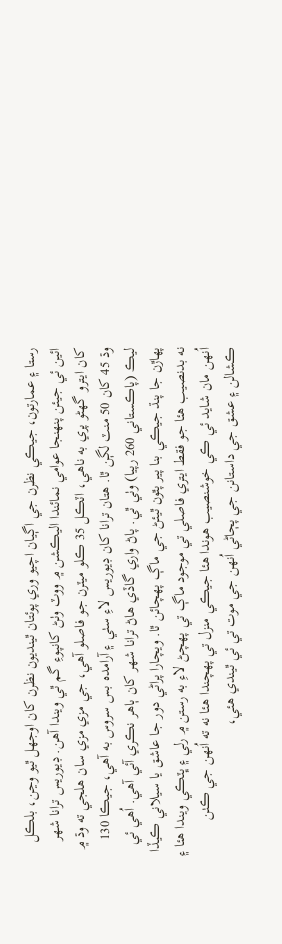رستا ۽ عمارتون، جيڪي نظرن جي اڳيان اچيو وري پوئتان ٿينديون نظرن کان اوجهل ٿيو وڃن، بلڪل ائين ئي جيئن پنهنجا عوامي نمائندا اليڪشن ۾ ووٽ وٺڻ کانپوءِ گم ٿي ويندا آهن. ڊيوريس ترانا شهر کان ايترو گهڻو پري به ناهي، اٽڪل 35 ڪلو ميٽرن جو فاصلو آهي، جي مزي مزي سان هلجي ته وڌ ۾ وڌ 45 کان 50 منٽ لڳن ٿا. هتان ترانا کان ڊيوريس لاءِ سٺي ۽ آرامده بس سروس به آهي، جيڪا 130 ليڪ (پاڪستاني 260 رپيا) وٺي ٿي. پاڻ واري گاڏي هاڻ ترانا شهر کان ٻاهر نڪري آئي آهي. اُهي ئي پهاڙن جا پنڌ جيڪي بنا پير پٿون ٿيئڻ جي ماڳ پهچائن ٿا. ويچارا پراڻي دور جا عاشق يا سيلاني ڪيڏا نه بدنصيب هئا جو فقط ايتري فاصلي تي موجود ماڳ تي پهچڻ لاءِ به رستن ۾ رلي ۽ ڀٽڪي ويندا هئا ۽ اُنهن مان شايد ئي ڪي خوشنصيب هوندا هئا جيڪي منزل تي پهچندا هئا نه ته اُنهن جي ڪٺن ڪشالن ۽ عشق جي داستانن جي پڄاڻي اُنهن جي موت تي ئي ٿيندي هئي،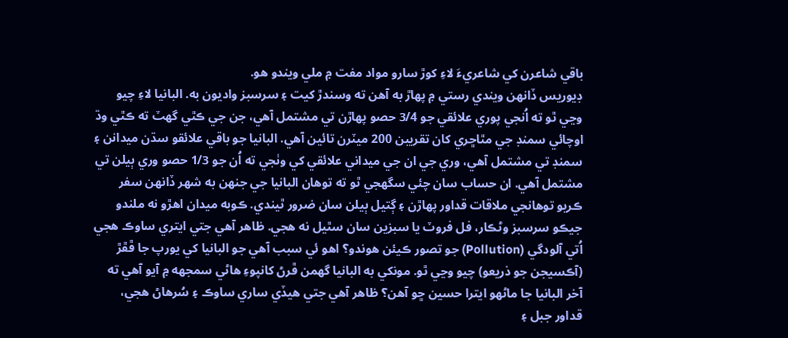باقي شاعرن کي شاعريءَ لاءِ کوڙ سارو مواد مفت ۾ ملي ويندو هو.
ڊيوريس ڏانهن ويندي رستي ۾ پهاڙ به آهن ته وسندڙ کيت ۽ سرسبز واديون به. البانيا لاءِ چيو وڃي ٿو ته اُنجي پوري علائقي جو 3/4 حصو پهاڙن تي مشتمل آهي، جن جي ڪٿي گهٽ ته ڪٿي وڌ اوچائي سمنڊ جي مٿاڇري کان تقريبن 200 ميٽرن تائين آهي. البانيا جو باقي علائقو سڌن ميدانن ۽ سمنڊ تي مشتمل آھي، وري جي ان جي ميداني علائقي کي وٺجي ته اُن جو 1/3 حصو وري ٻيلن تي مشتمل آهي. ان حساب سان چئي سگهجي ٿو ته توهان البانيا جي جنهن به شهر ڏانهن سفر ڪريو توهانجي ملاقات قداور پهاڙن ۽ ڳتيل ٻيلن سان ضرور ٿيندي. ڪوبه ميدان اهڙو نه ملندو جيڪو سرسبز وڻڪار، فل فروٽ يا سبزين سان سٿيل نه هجي. ظاهر آهي جتي ايتري ساوڪ هجي اُتي آلودگي (Pollution) جو تصور ڪيئن هوندو؟ اهو ئي سبب آهي جو البانيا کي يورپ جا ڦڦڙ (آڪسيجن جو ذريعو) چيو وڃي ٿو. مونکي به البانيا گهمن ڦرڻ کانپوءِ هاڻي سمجهه ۾ آيو آهي ته آخر البانيا جا ماڻهو ايترا حسين ڇو آهن؟ ظاهر آهي جتي هيڏي ساري ساوڪ ۽ سُرهاڻ هجي، قداور جبل ۽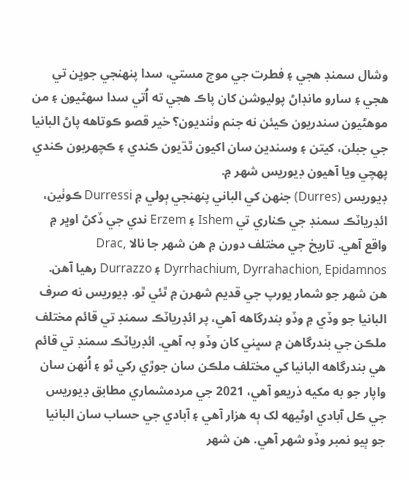وشال سمنڊ هجي ۽ فطرت جي موج مستي، سدا پنهنجي جوڀن تي هجي ۽ سارو مانڊاڻ پوليوشن کان پاڪ ھجي ته اُتي سدا سهڻيون ۽ من موهڻيون سندريون ڪيئن نه جنم وٺنديون؟ خير قصو ڪوتاهه پاڻ البانيا جي جبلن، کيتن ۽ وسندين سان اکيون ٿڌيون ڪندي ۽ ڪچھريون ڪندي پهچي ويا آهيون ڊيوريس شهر ۾.
ڊيوريس (Durres) جنهن کي الباني پنهنجي ٻولي ۾ Durressi ڪوٺين، ائڊرياٽڪ سمنڊ جي ڪناري تي Ishem ۽ Erzem ندي جي ڏکڻ اوڀر ۾ واقع آهي. تاريخ جي مختلف دورن ۾ هن شهر جا نالا Drac, Dyrrhachium, Dyrrahachion, Epidamnos ۽ Durrazzo رهيا آهن. هن شهر جو شمار يورپ جي قديم شهرن ۾ ٿئي ٿو. ڊيوريس نه صرف البانيا جو وڏي ۾ وڏو بندرگاهه آھي، پر ائڊرياٽڪ سمنڊ تي قائم مختلف ملڪن جي بندرگاهن ۾ سڀني کان وڏو بہ آهي. ائڊرياٽڪ سمنڊ تي قائم هي بندرگاهه البانيا کي مختلف ملڪن سان جوڙي رکي ٿو ۽ اُنهن سان واپار جو به مکيه ذريعو آهي، 2021 جي مردمشماري مطابق ڊيوريس جي ڪل آبادي اوڻيهه لک ٻه هزار آهي ۽ آبادي جي حساب سان البانيا جو ٻيو نمبر وڏو شهر آهي. هن شهر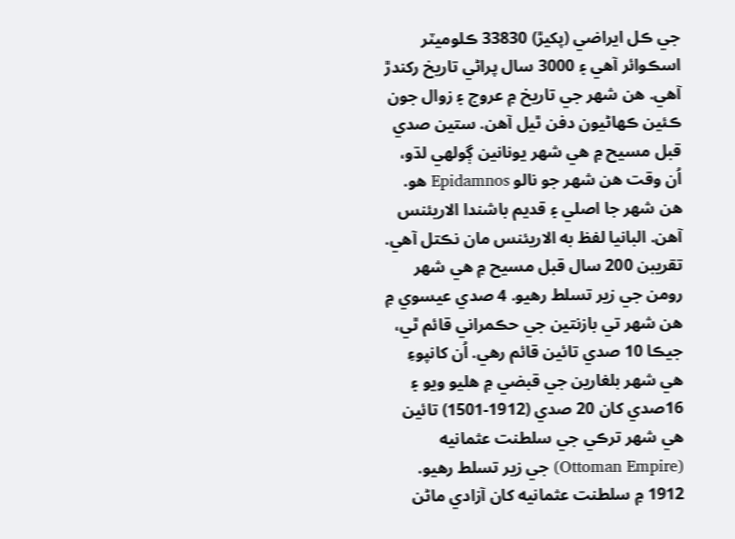جي ڪل ايراضي (پکيڙ) 33830 ڪلوميٽر اسڪوائر آهي ۽ 3000 سال پراڻي تاريخ رکندڙ آهي. هن شهر جي تاريخ ۾ عروج ۽ زوال جون ڪئين ڪهاڻيون دفن ٿيل آهن. ستين صدي قبل مسيح ۾ هي شهر يونانين ڳولهي لڌو، اُن وقت هن شهر جو نالو Epidamnos هو. هن شهر جا اصلي ۽ قديم باشندا الاريئنس آهن. البانيا لفظ به الاريئنس مان نڪتل آهي. تقريبن 200 سال قبل مسيح ۾ هي شهر رومن جي زير تسلط رهيو. 4 صدي عيسوي ۾ هن شهر تي بازنتين جي حڪمراني قائم ٿي، جيڪا 10 صدي تائين قائم رهي. اُن کانپوءِ هي شهر بلغارين جي قبضي ۾ هليو ويو ۽ 16صدي کان 20 صدي (1912-1501) تائين هي شهر ترڪي جي سلطنت عثمانيه (Ottoman Empire) جي زير تسلط رهيو. 1912 ۾ سلطنت عثمانيه کان آزادي ماڻن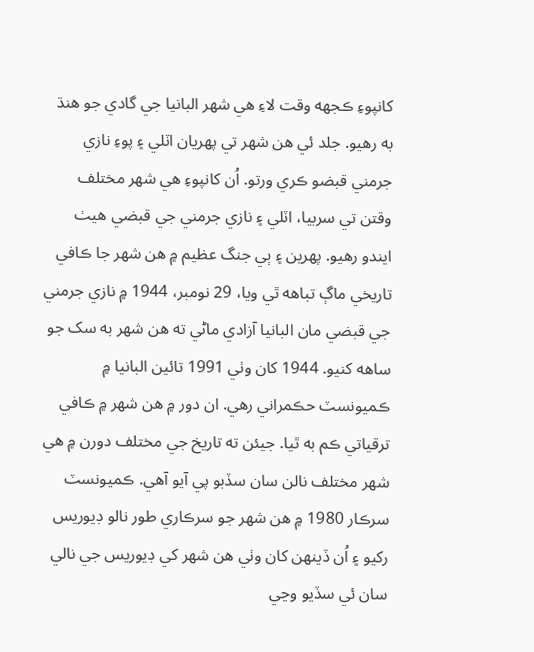کانپوءِ ڪجهه وقت لاءِ هي شهر البانيا جي گادي جو هنڌ به رهيو. جلد ئي هن شهر تي پهريان اٽلي ۽ پوءِ نازي جرمني قبضو ڪري ورتو. اُن کانپوءِ هي شهر مختلف وقتن تي سربيا، اٽلي ۽ نازي جرمني جي قبضي هيٺ ايندو رهيو. پهرين ۽ ٻي جنگ عظيم ۾ هن شهر جا ڪافي تاريخي ماڳ تباهه ٿي ويا، 29 نومبر، 1944 ۾ نازي جرمني جي قبضي مان البانيا آزادي ماڻي ته هن شهر به سک جو ساهه کنيو. 1944 کان وٺي 1991 تائين البانيا ۾ ڪميونسٽ حڪمراني رهي. ان دور ۾ ھن شهر ۾ ڪافي ترقياتي ڪم به ٿيا. جيئن ته تاريخ جي مختلف دورن ۾ هي شهر مختلف نالن سان سڏبو پي آيو آهي. ڪميونسٽ سرڪار 1980 ۾ هن شهر جو سرڪاري طور نالو ڊيوريس رکيو ۽ اُن ڏينهن کان وٺي هن شهر کي ڊيوريس جي نالي سان ئي سڏيو وڃي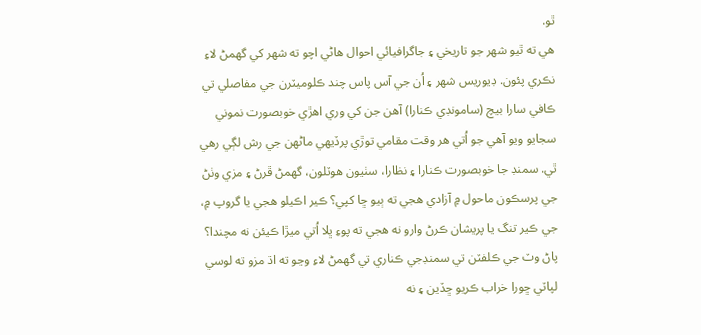ٿو.
هي ته ٿيو شهر جو تاريخي ۽ جاگرافيائي احوال هاڻي اچو ته شهر کي گهمڻ لاءِ نڪري پئون. ڊيوريس شهر ۽ اُن جي آس پاس چند ڪلوميٽرن جي مفاصلي تي ڪافي سارا بيچ (سامونڊي ڪنارا) آهن جن کي وري اهڙي خوبصورت نموني سجايو ويو آهي جو اُتي هر وقت مقامي توڙي پرڏيهي ماڻهن جي رش لڳي رهي ٿي. سمنڊ جا خوبصورت ڪنارا ۽ نظارا، سٺيون هوٽلون، گهمڻ ڦرڻ ۽ مزي وٺڻ جي پرسڪون ماحول ۾ آزادي هجي ته ٻيو ڇا کپي؟ ڪير اڪيلو هجي يا گروپ ۾، جي ڪير تنگ يا پريشان ڪرڻ وارو نه هجي ته پوءِ ڀلا اُتي ميڙا ڪيئن نه مچندا؟ پاڻ وٽ جي ڪلفٽن تي سمنڊجي ڪناري تي گهمڻ لاءِ وڃو ته اڌ مزو ته لوسي لپاٽي ڇورا خراب ڪريو ڇڏين ۽ نه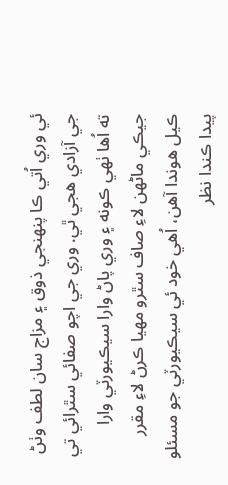ئي وري اُتي ڪا پنهنجي ذوق ۽ مزاج سان لطف وٺڻ جي آزادي هجي ٿي. وري جي اچو صفائي سٿرائي تي ته اُها ٺهي ڪونه ۽ وري پاڻ وارا سيڪيورٽي وارا جيڪي ماڻهن لاءِ صاف سٿرو مهيا ڪرڻ لاءِ مقرر ڪيل هوندا آهن، اُهي خود ئي سيڪيورٽي جو مسئلو پيدا ڪندا نظر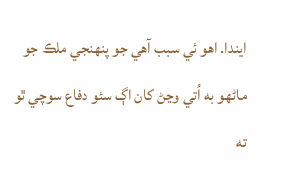ايندا. اهو ئي سبب آهي جو پنهنجي ملڪ جو ماڻهو به اُتي وڃڻ کان اڳ سئو دفاع سوچي ٿو ته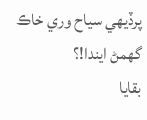پرڏيهي سياح وري خاڪ گهمڻ ايندا!؟
بقايا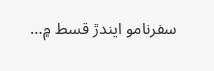سفرنامو ايندڙ قسط ۾…